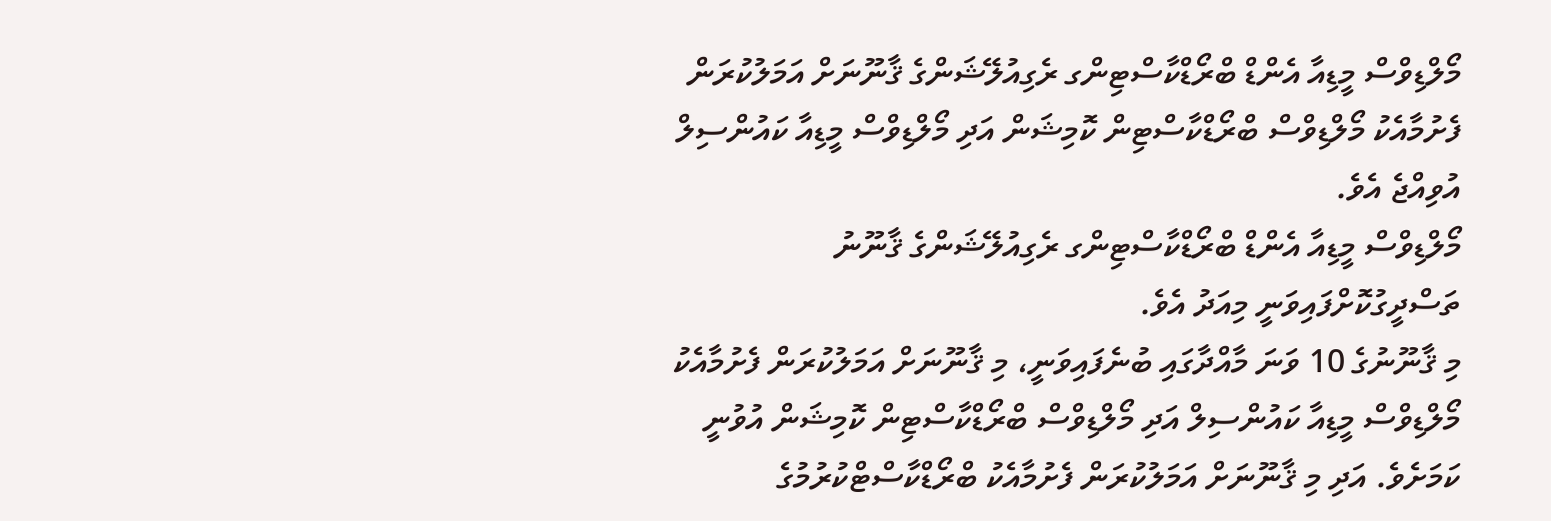މޯލްޑިވްސް މީޑިއާ އެންޑް ބްރޯޑްކާސްޓިންގ ރެގިއުލޭޝަންގެ ޤާނޫނަށް އަމަލުކުރަން ފެށުމާއެކު މޯލްޑިވްސް ބްރޯޑްކާސްޓިން ކޮމިޝަން އަދި މޯލްޑިވްސް މީޑިއާ ކައުންސިލް އުވިއްޖެ އެވެ.
މޯލްޑިވްސް މީޑިއާ އެންޑް ބްރޯޑްކާސްޓިންގ ރެގިއުލޭޝަންގެ ޤާނޫނު ތަސްދީގުކޮށްފައިވަނީ މިއަދު އެވެ.
މި ޤާނޫނުގެ 10 ވަނަ މާއްދާގައި ބުނެފައިވަނީ، މި ޤާނޫނަށް އަމަލުކުރަން ފެށުމާއެކު މޯލްޑިވްސް މީޑިއާ ކައުންސިލް އަދި މޯލްޑިވްސް ބްރޯޑްކާސްޓިން ކޮމިޝަން އުވުނީ ކަމަށެވެ. އަދި މި ޤާނޫނަށް އަމަލުކުރަން ފެށުމާއެކު ބްރޯޑްކާސްޓްކުރުމުގެ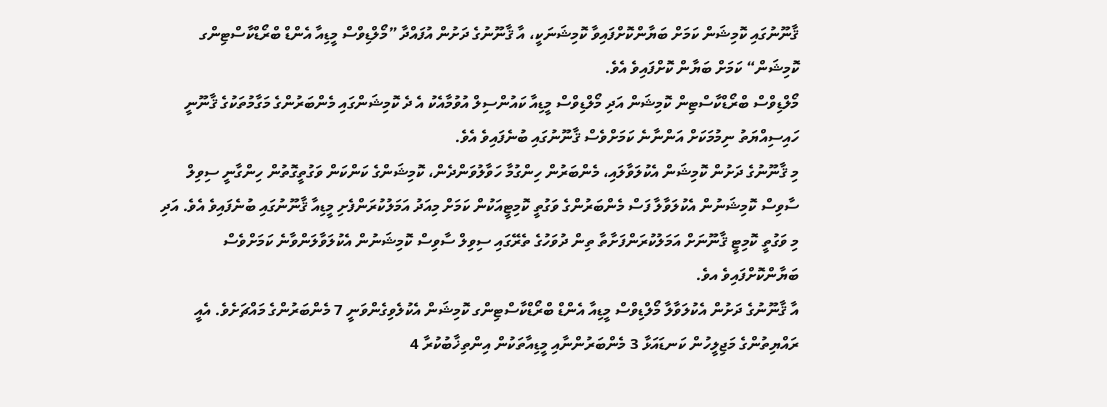ޤާނޫނުގައި ކޮމިޝަން ކަމަށް ބަޔާންކޮށްފައިވާ ކޮމިޝަނަކީ، އާ ޤާނޫނުގެ ދަށުން އުފައްދާ ”މޯލްޑިވްސް މީޑިއާ އެންޑް ބްރޯޑްކާސްޓިންގ ކޮމިޝަން“ ކަމަށް ބަޔާން ކޮށްފައިވެ އެވެ.
މޯލްޑިވްސް ބްރޯޑްކާސްޓިން ކޮމިޝަން އަދި މޯލްޑިވްސް މީޑިއާ ކައުންސިލް އުވުމާއެކު އެ ދެ ކޮމިޝަންގައި މެންބަރުންގެ މަގާމުތަކުގެ ޤާނޫނީ ހައިސިއްޔަތު ނިމުމަކަށް އަންނާނެ ކަމަށްވެސް ޤާނޫނުގައި ބުނެފައިވެ އެވެ.
މި ޤާނޫނުގެ ދަށުން ކޮމިޝަން އެކުލަވާލައި، މެންބަރުން ހިންގުމާ ހަވާލުވަންދެން، ކޮމިޝަންގެ ކަންކަން ވަގުތީގޮތުން ހިންގާނީ ސިވިލް ސާވިސް ކޮމިޝަނުން އެކުލަވާލާ ފަސް މެންބަރުންގެ ވަގުތީ ކޮމިޓީއަކުން ކަމަށް މިއަދު އަމަލުކުރަންފެށި މީޑިއާ ޤާނޫނުގައި ބުނެފައިވެ އެވެ. އަދި މި ވަގުތީ ކޮމިޓީ ޤާނޫނަށް އަމަލުކުރަންފަށާތާ ތިން ދުވަހުގެ ތެރޭގައި ސިވިލް ސާވިސް ކޮމިޝަނުން އެކުލަވާލަންވާނެ ކަމަށްވެސް ބަޔާންކޮށްފައިވެ އވެ.
އާ ޤާނޫނުގެ ދަށުން އެކުލަވާލާ މޯލްޑިވްސް މީޑިއާ އެންޑް ބްރޯޑްކާސްޓިންގ ކޮމިޝަން އެކުލެވިގެންވަނީ 7 މެންބަރުންގެ މައްޗަށެވެ. އެއީ ރައްޔިތުންގެ މަޖިލީހުން ކަނޑައަޅާ 3 މެންބަރުންނާއި މީޑިއާތަކުން އިންތިޚާބުކުރާ 4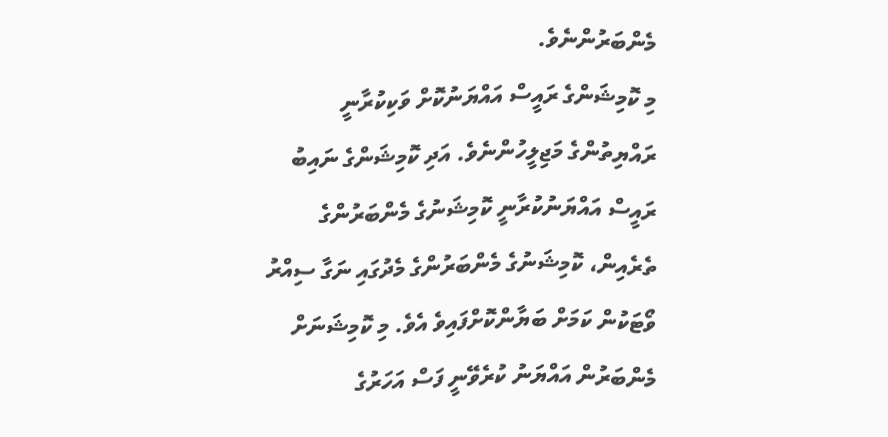މެންބަރުންނެވެ.
މި ކޮމިޝަންގެ ރައީސް އައްޔަނުކޮށް ވަކިކުރާނީ ރައްޔިތުންގެ މަޖިލީހުންނެވެ. އަދި ކޮމިޝަންގެ ނައިބު ރައީސް އައްޔަނުކުރާނީ ކޮމިޝަނުގެ މެންބަރުންގެ ތެރެއިން، ކޮމިޝަނުގެ މެންބަރުންގެ މެދުގައި ނަގާ ސިއްރު ވޯޓަކުން ކަމަށް ބަޔާންކޮށްފައިވެ އެވެ. މި ކޮމިޝަނަށް މެންބަރުން އައްޔަނު ކުރެވޭނީ ފަސް އަހަރުގެ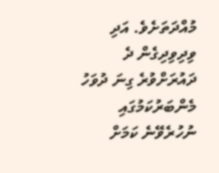މުއްދަތަށެވެ. އަދި ވިދިވިދިގެން ދެ ދައުރަށްވުރެ ގިނަ ދުވަހު މެންބަރުކަމުގައި ނުހުރެވޭނެ ކަމަށް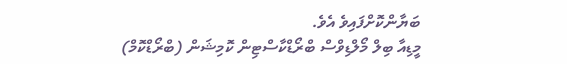ބަޔާންކޮށްފައިވެ އެވެ.
މީޑިއާ ބިލް މޯލްޑިވްސް ބްރޯޑްކާސްޓިން ކޮމިޝަން (ބްރޯޑްކޮމް)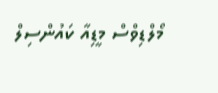މޯލްޑިވްސް މީޑިއާ ކައުންސިލް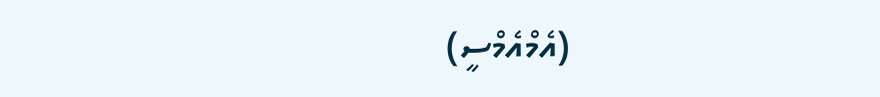(އެމްއެމްސީ)